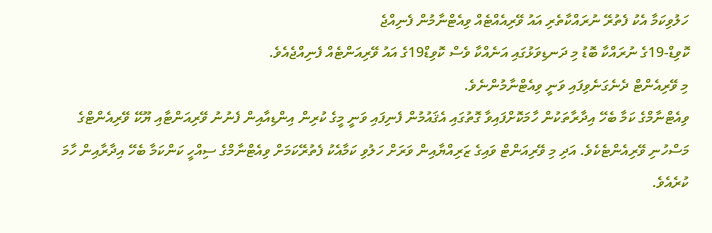ހަލުވިކަމާ އެކު ފެތުރޭ ނުރައްކާތެރި އައު ވޭރިއެއްޓެއް ވިއެޓްނާމުން ފެނިއްޖެ
ކޮވިޑް-19ގެ ނުރައްކާ ބޮޑު މި ދަނޑިވަޅުގައި އަނެއްކާ ވެސް ކޮވިޑް19ގެ އައު ވޭރިއަންޓެއް ފެނިއްޖެއެވެ.
މި ވޭރިއެންޓް ދެނެގަނެވިފައި ވަނީ ވިއެޓްނާމުންނެވެ.
ވިއެޓްނާމްގެ ކަމާ ބެހޭ އިދާރާތަކުން ހާމަކޮށްފައިވާ ގޮތުގައި އެޤައުމުން ފެނިފައި ވަނީ މީގެ ކުރިން އިންޑިއާއިން ފެނުނު ވޭރިއަންޓާއި ޔޫކޭ ވޭރިއެންޓްގެ މަސްހުނި ވޭރިއެންޓެކެވެ. އަދި މި ވޭރިއަންޓް ވައިގެ ޒަރިއްޔާއިން ވަރަށް ހަލުވި ކަމާއެކު ފެތުރޭކަމަށް ވިއެޓްނާމްގެ ސިއްހީ ކަންކަމާ ބެހޭ އިދާރާއިން ހާމަ ކުރެއެވެ.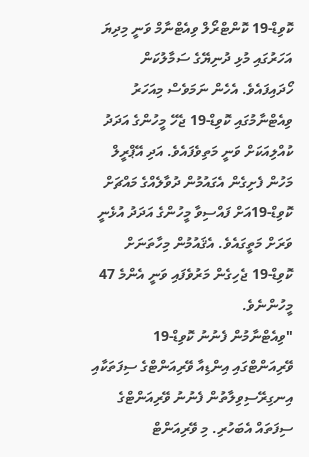ކޮވިޑް-19 ކޮންޓްރޯލް ވިއެޓްނާމް ވަނީ މިދިޔަ އަހަރުގައި މުޅި ދުނިޔޭގެ ސަމާލުކަން ހޯދައިފައެވެ. އެހެން ނަމަވެސް މިއަހަރު ވިއެޓްނާމުގައި ކޮވިޑް-19 ޖެހޭ މީހުންގެ އަދަދު ކުއްލިއަކަށް ވަނީ މަތިވެފައެވެ. އަދި އޭޕްރީލް މަހުން ފެށިގެން އެގައުމުން ދުވާލެއްގެ މައްޗަށް ކޮވިޑް-19އަށް ފައްސިވާ މީހުންގެ އަދަދު އުޅެނީ ވަރަށް މަތީގައެވެ. އެޤައުމުން މިހާތަނަށް ކޮވިޑް-19 ޖެހިގެން މަރުވެފައި ވަނީ އެންމެ 47 މީހުންނެވެ.
"ވިއެޓްނާމުން ފެނުނު ކޮވިޑް-19 ވޭރިއަންޓްގައި އިންޑިއާ ވޭރިއަންޓްގެ ސިފަތަކާއި އިނގިރޭސިވިލާތުން ފެނުނު ވޭރިއަންޓްގެ ސިފަތައް އެބަހުރި. މި ވޭރިއަންޓް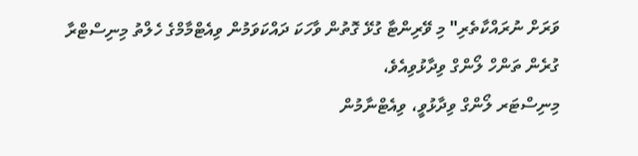ވަރަށް ނުރައްކާތެރި" މި ވޭރިންޓާ ގުޅޭ ގޮތުން ވާހަކަ ދައްކަވަމުން ވިއެޓްމާމްގެ ހެލްތު މިނިސްޓްރާ ގުރެން ތަންހް ލޯންގް ވިދާޅުވިއެވެ،
މިނިސްޓަރ ލޯންގް ވިދާޅުވީ، ވިއެޓްނާމުން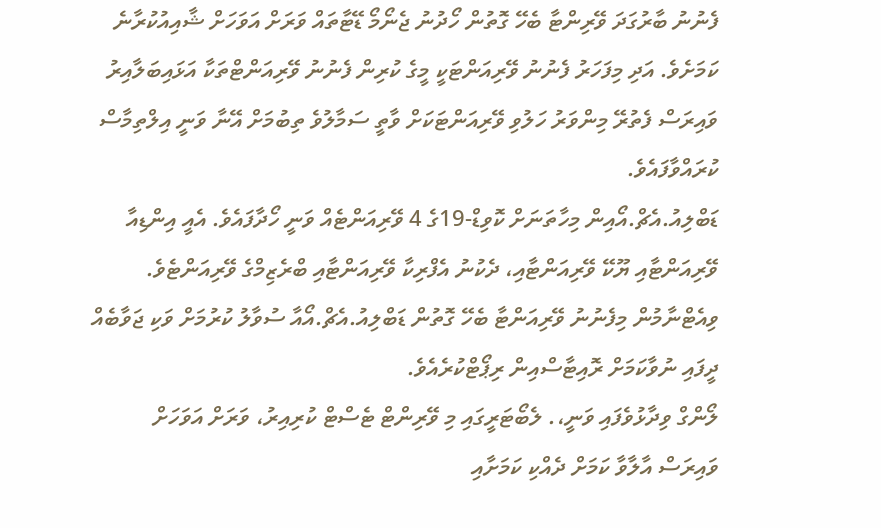ފެނުނު ބާރުގަދަ ވޭރިންޓާ ބެހޭ ގޮތުން ހޯދުނު ޖެނޯމޯ ޑޭޓާތައް ވަރަށް އަވަހަށް ޝާއިއުކުރާނެ ކަމަށެވެ. އަދި މިފަހަރު ފެނުނު ވޭރިއަންޓަކީ މީގެ ކުރިން ފެނުނު ވޭރިއަންޓްތަކާ އަޅައިބަލާއިރު ވައިރަސް ފެތުރޭ މިންވަރު ހަލުވި ވޭރިއަންޓަކަށް ވާތީ ސަމާލުވެ ތިބުމަށް އޭނާ ވަނީ އިލްތިމާސް ކުރައްވާފައެވެ.
ޑަބްލިއު.އެޗް.އޯއިން މިހާތަނަށް ކޮވިޑް-19ގެ 4 ވޭރިއަންޓެއް ވަނީ ހޯދާފައެވެ. އެއީ އިންޑިއާ ވޭރިއަންޓާއި ޔޫކޭ ވޭރިއަންޓާއި، ދެކުނު އެފްރިކާ ވޭރިއަންޓާއި ބްރެޒިމްގެ ވޭރިއަންޓެވެ. ވިއެޓްނާމުން މިފެނުނު ވޭރިއަންޓާ ބެހޭ ގޮތުން ޑަބްލިއު.އެޗް.އޯއާ ސުވާލު ކުރުމަށް ވަކި ޖަވާބެއް ދީފައި ނުވާކަމަށް ރޮއިޓާސްއިން ރިޕޯޓްކުރެއެވެ.
ލޯންގް ވިދާޅުވެފައި ވަނީ،. ލެބޯޓަރީގައި މި ވޭރިންޓް ޓެސްޓް ކުރިއިރު، ވަރަށް އަވަހަށް ވައިރަސް އާލާވާ ކަމަށް ދެއްކި ކަމަށާއި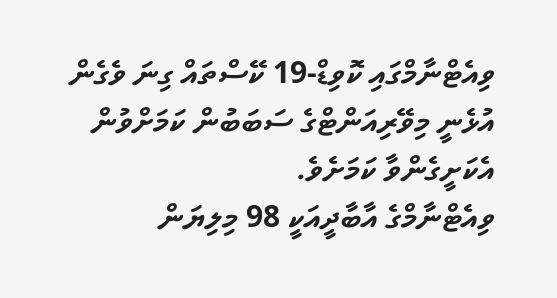ވިއެޓްނާމްގައި ކޮވިޑް-19 ކޭސްތައް ގިނަ ވެގެން އުޅެނީ މިވޭރިއަންޓްގެ ސަބަބުން ކަމަށްވުން އެކަށީގެންވާ ކަމަށެވެ.
ވިއެޓްނާމްގެ އާބާދީއަކީ 98 މިލިޔަން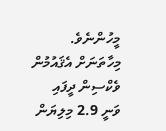މީހުންނެވެ. މިހާތަނަށް އެޤައުމުން ވެކްސިން ދީފައި ވަނީ 2.9 މިލިޔަން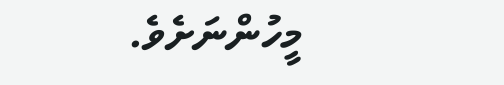މީހުންނަށެވެ.